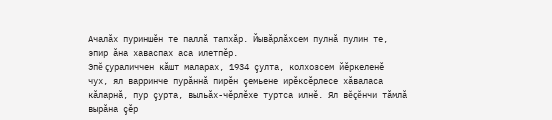Ачалăх пуриншĕн те паллă тапхăр. Йывăрлăхсем пулнă пулин те, эпир ăна хаваспах аса илетпĕр.
Эпĕ çураличчен кăшт маларах, 1934 çулта, колхозсем йĕркеленĕ чух, ял варринче пурăннă пирĕн çемьене ирĕксĕрлесе хăваласа кăларнă, пур çурта, выльăх-чĕрлĕхе туртса илнĕ. Ял вĕçĕнчи тăмлă вырăна çĕр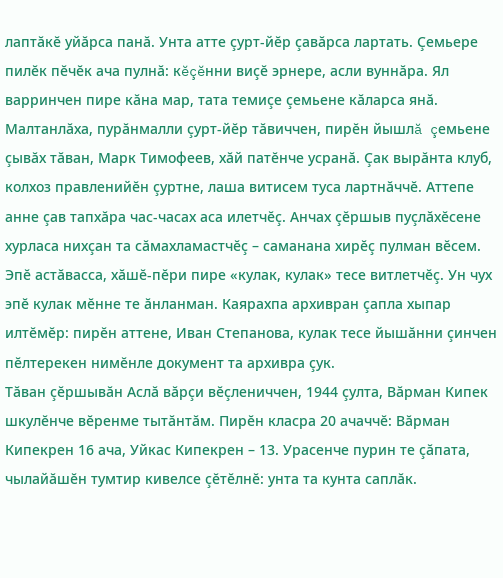лаптăкĕ уйăрса панă. Унта атте çурт-йĕр çавăрса лартать. Çемьере пилĕк пĕчĕк ача пулнă: кĕçĕнни виçĕ эрнере, асли вуннăра. Ял варринчен пире кăна мар, тата темиçе çемьене кăларса янă. Малтанлăха, пурăнмалли çурт-йĕр тăвиччен, пирĕн йышлă çемьене çывăх тăван, Марк Тимофеев, хăй патĕнче усранă. Çак вырăнта клуб, колхоз правленийĕн çуртне, лаша витисем туса лартнăччĕ. Аттепе анне çав тапхăра час-часах аса илетчĕç. Анчах çĕршыв пуçлăхĕсене хурласа нихçан та сăмахламастчĕç – саманана хирĕç пулман вĕсем. Эпĕ астăвасса, хăшĕ-пĕри пире «кулак, кулак» тесе витлетчĕç. Ун чух эпĕ кулак мĕнне те ăнланман. Каярахпа архивран çапла хыпар илтĕмĕр: пирĕн аттене, Иван Степанова, кулак тесе йышăнни çинчен пĕлтерекен нимĕнле документ та архивра çук.
Тăван çĕршывăн Аслă вăрçи вĕçлениччен, 1944 çулта, Вăрман Кипек шкулĕнче вĕренме тытăнтăм. Пирĕн класра 20 ачаччĕ: Вăрман Кипекрен 16 ача, Уйкас Кипекрен – 13. Урасенче пурин те çăпата, чылайăшĕн тумтир кивелсе çĕтĕлнĕ: унта та кунта саплăк.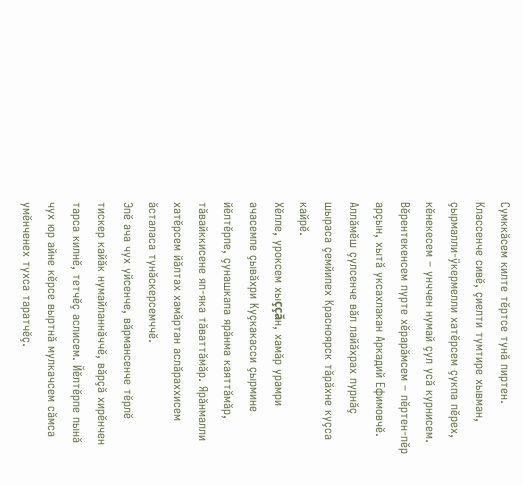Сумккăсем килте тĕртсе тунă пиртен. Классенче сивĕ, çиелти тумтире хывман, çырмалли-ÿкермелли хатĕрсем çукпа пĕрех, кĕнекесем – унччен нумай çул усă курнисем. Вĕрентекенсем пурте хĕрарăмсем – пĕртен-пĕр арçын, хытă уксахлакан Аркадий Ефимовчĕ. Аллăмĕш çулсенче вăл лайăхрах пурнăç шыраса çемйипех Красноярск тăрăхне куçса кайрĕ.
Хĕлле, уроксем хыççăн, хамăр урамри ачасемпе çывăхри Куçкакасси çырмине йĕлтĕрпе, çунашкапа ярăнма каяттăмăр, тăвайккисене яп-яка тăваттăмăр. Ярăнмалли хатĕрсем йăлтах хамăртан аслăраххисем ăсталаса тунăскерсемччĕ.
Эпĕ ача чух уйсенче, вăрмансенче тĕрлĕ тискер кайăк нумайланнăччĕ, вăрçă хирĕнчен тарса килнĕ, тетчĕç аслисем. Йĕлтĕрпе пынă чух юр айне кĕрсе выртнă мулкачсем сăмса умĕнченех тухса таратчĕç.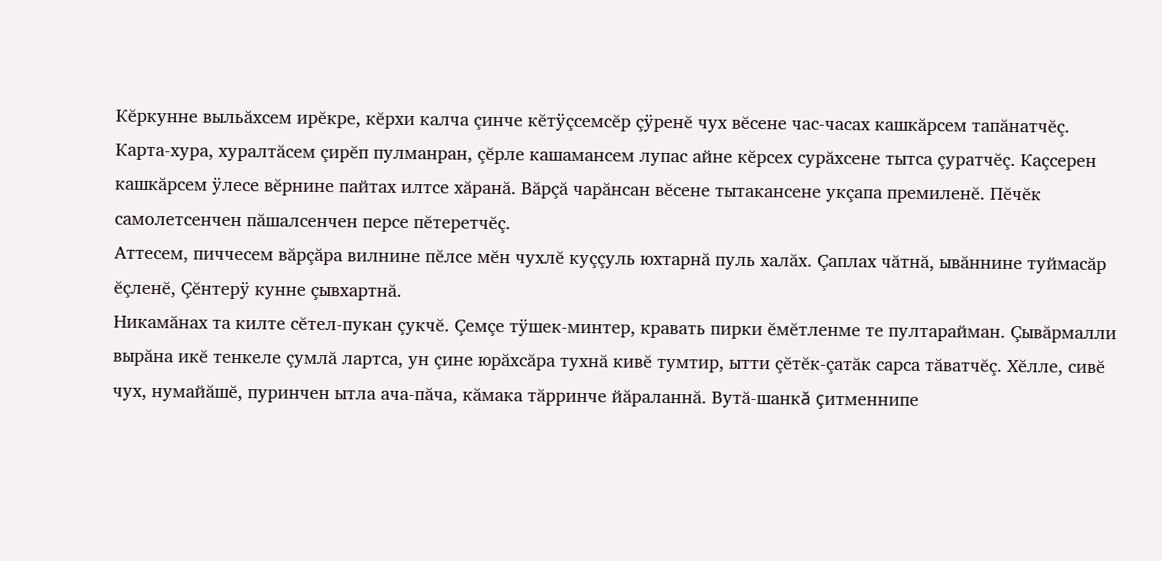Кĕркунне выльăхсем ирĕкре, кĕрхи калча çинче кĕтÿçсемсĕр çÿренĕ чух вĕсене час-часах кашкăрсем тапăнатчĕç. Карта-хура, хуралтăсем çирĕп пулманран, çĕрле кашамансем лупас айне кĕрсех сурăхсене тытса çуратчĕç. Каçсерен кашкăрсем ÿлесе вĕрнине пайтах илтсе хăранă. Вăрçă чарăнсан вĕсене тытакансене укçапа премиленĕ. Пĕчĕк самолетсенчен пăшалсенчен персе пĕтеретчĕç.
Аттесем, пиччесем вăрçăра вилнине пĕлсе мĕн чухлĕ куççуль юхтарнă пуль халăх. Çаплах чăтнă, ывăннине туймасăр ĕçленĕ, Çĕнтерÿ кунне çывхартнă.
Никамăнах та килте сĕтел-пукан çукчĕ. Çемçе тÿшек-минтер, кравать пирки ĕмĕтленме те пултарайман. Çывăрмалли вырăна икĕ тенкеле çумлă лартса, ун çине юрăхсăра тухнă кивĕ тумтир, ытти çĕтĕк-çатăк сарса тăватчĕç. Хĕлле, сивĕ чух, нумайăшĕ, пуринчен ытла ача-пăча, кăмака тăрринче йăраланнă. Вутă-шанкă çитменнипе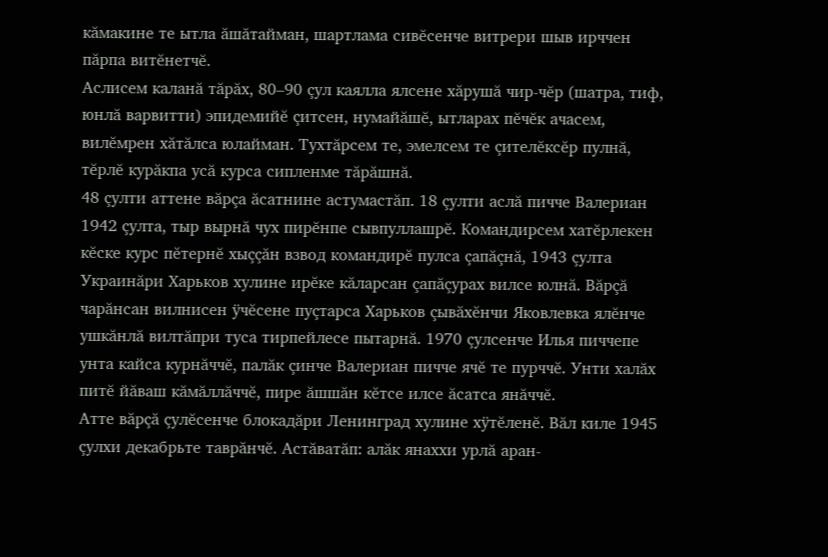кăмакине те ытла ăшăтайман, шартлама сивĕсенче витрери шыв ирччен пăрпа витĕнетчĕ.
Аслисем каланă тăрăх, 80–90 çул каялла ялсене хăрушă чир-чĕр (шатра, тиф, юнлă варвитти) эпидемийĕ çитсен, нумайăшĕ, ытларах пĕчĕк ачасем, вилĕмрен хăтăлса юлайман. Тухтăрсем те, эмелсем те çителĕксĕр пулнă, тĕрлĕ курăкпа усă курса сипленме тăрăшнă.
48 çулти аттене вăрçа ăсатнине астумастăп. 18 çулти аслă пичче Валериан 1942 çулта, тыр вырнă чух пирĕнпе сывпуллашрĕ. Командирсем хатĕрлекен кĕске курс пĕтернĕ хыççăн взвод командирĕ пулса çапăçнă, 1943 çулта Украинăри Харьков хулине ирĕке кăларсан çапăçурах вилсе юлнă. Вăрçă чарăнсан вилнисен ÿчĕсене пуçтарса Харьков çывăхĕнчи Яковлевка ялĕнче ушкăнлă вилтăпри туса тирпейлесе пытарнă. 1970 çулсенче Илья пиччепе унта кайса курнăччĕ, палăк çинче Валериан пичче ячĕ те пурччĕ. Унти халăх питĕ йăваш кăмăллăччĕ, пире ăшшăн кĕтсе илсе ăсатса янăччĕ.
Атте вăрçă çулĕсенче блокадăри Ленинград хулине хÿтĕленĕ. Вăл киле 1945 çулхи декабрьте таврăнчĕ. Астăватăп: алăк янаххи урлă аран-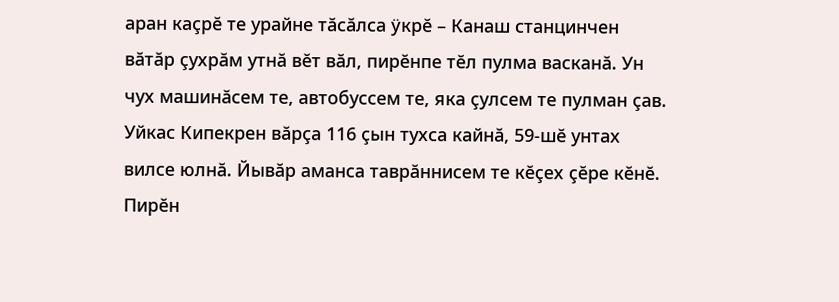аран каçрĕ те урайне тăсăлса ÿкрĕ – Канаш станцинчен вăтăр çухрăм утнă вĕт вăл, пирĕнпе тĕл пулма васканă. Ун чух машинăсем те, автобуссем те, яка çулсем те пулман çав.
Уйкас Кипекрен вăрçа 116 çын тухса кайнă, 59-шĕ унтах вилсе юлнă. Йывăр аманса таврăннисем те кĕçех çĕре кĕнĕ.
Пирĕн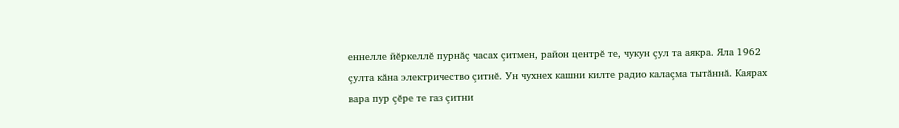еннелле йĕркеллĕ пурнăç часах çитмен, район центрĕ те, чукун çул та аякра. Яла 1962 çулта кăна электричество çитнĕ. Ун чухнех кашни килте радио калаçма тытăннă. Каярах вара пур çĕре те газ çитни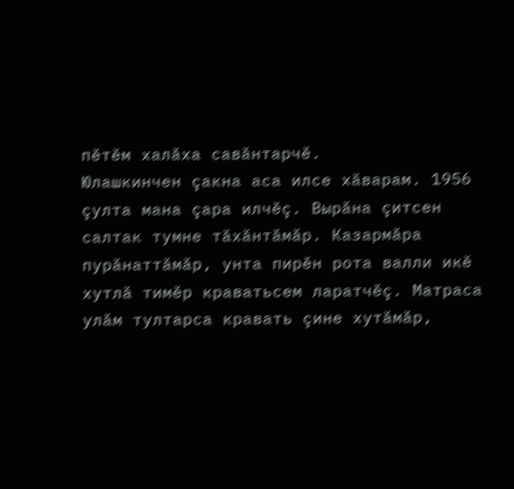пĕтĕм халăха савăнтарчĕ.
Юлашкинчен çакна аса илсе хăварам. 1956 çулта мана çара илчĕç. Вырăна çитсен салтак тумне тăхăнтăмăр. Казармăра пурăнаттăмăр, унта пирĕн рота валли икĕ хутлă тимĕр краватьсем ларатчĕç. Матраса улăм тултарса кравать çине хутăмăр,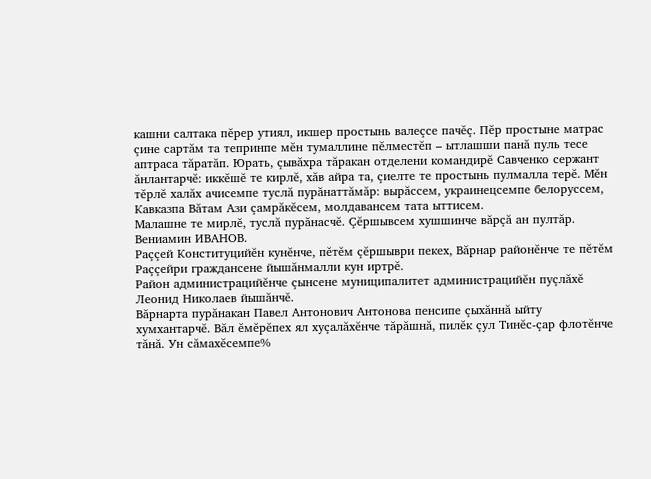кашни салтака пĕрер утиял, икшер простынь валеçсе пачĕç. Пĕр простыне матрас çине сартăм та тепринпе мĕн тумаллине пĕлместĕп – ытлашши панă пуль тесе аптраса тăратăп. Юрать, çывăхра тăракан отделени командирĕ Савченко сержант ăнлантарчĕ: иккĕшĕ те кирлĕ, хăв айра та, çиелте те простынь пулмалла терĕ. Мĕн тĕрлĕ халăх ачисемпе туслă пурăнаттăмăр: вырăссем, украинецсемпе белоруссем, Кавказпа Вăтам Ази çамрăкĕсем, молдавансем тата ыттисем.
Малашне те мирлĕ, туслă пурăнасчĕ. Çĕршывсем хушшинче вăрçă ан пултăр.
Вениамин ИВАНОВ.
Раççей Конституцийĕн кунĕнче, пĕтĕм çĕршыври пекех, Вăрнар районĕнче те пĕтĕм Раççейри граждансене йышăнмалли кун иртрĕ.
Район администрацийĕнче çынсене муниципалитет администрацийĕн пуçлăхĕ Леонид Николаев йышăнчĕ.
Вăрнарта пурăнакан Павел Антонович Антонова пенсипе çыхăннă ыйту хумхантарчĕ. Вăл ĕмĕрĕпех ял хуçалăхĕнче тăрăшнă, пилĕк çул Тинĕс-çар флотĕнче тăнă. Ун сăмахĕсемпе%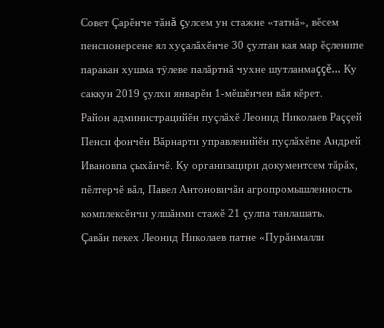Совет Çарĕнче тăнă çулсем ун стажне «татнă», вĕсем пенсионерсене ял хуçалăхĕнче 30 çултан кая мар ĕçленипе паракан хушма тÿлеве палăртнă чухне шутланмаççĕ... Ку саккун 2019 çулхи январĕн 1-мĕшĕнчен вăя кĕрет.
Район администрацийĕн пуçлăхĕ Леонид Николаев Раççей Пенси фончĕн Вăрнарти управленийĕн пуçлăхĕпе Андрей Ивановпа çыхăнчĕ. Ку организацири документсем тăрăх, пĕлтерчĕ вăл, Павел Антоновичăн агропромышленность комплексĕнчи улшăнми стажĕ 21 çулпа танлашать.
Çавăн пекех Леонид Николаев патне «Пурăнмалли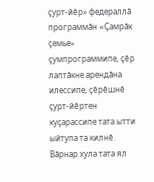çурт-йĕр» федераллă программăн «Çамрăк çемье» çумпрограммипе, çĕр лаптăкне арендăна илессипе, çĕрĕшнĕ çурт-йĕртен куçарассипе тата ытти ыйтупа та килнĕ.
Вăрнар хула тата ял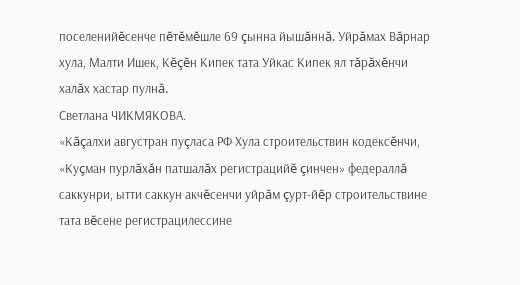поселенийĕсенче пĕтĕмĕшле 69 çынна йышăннă. Уйрăмах Вăрнар хула, Малти Ишек, Кĕçĕн Кипек тата Уйкас Кипек ял тăрăхĕнчи халăх хастар пулнă.
Светлана ЧИКМЯКОВА.
«Кăçалхи августран пуçласа РФ Хула строительствин кодексĕнчи, «Куçман пурлăхăн патшалăх регистрацийĕ çинчен» федераллă саккунри, ытти саккун акчĕсенчи уйрăм çурт-йĕр строительствине тата вĕсене регистрацилессине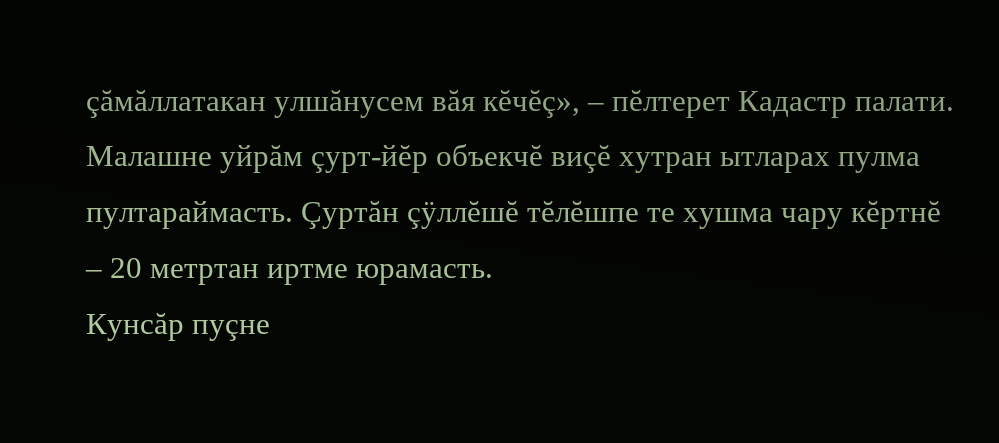çăмăллатакан улшăнусем вăя кĕчĕç», – пĕлтерет Кадастр палати.
Малашне уйрăм çурт-йĕр объекчĕ виçĕ хутран ытларах пулма пултараймасть. Çуртăн çÿллĕшĕ тĕлĕшпе те хушма чару кĕртнĕ – 20 метртан иртме юрамасть.
Кунсăр пуçне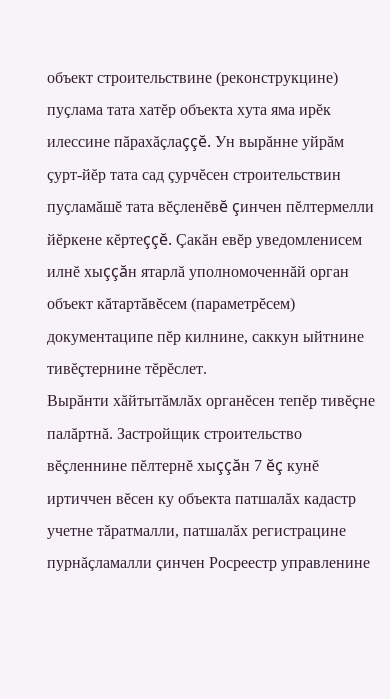объект строительствине (реконструкцине) пуçлама тата хатĕр объекта хута яма ирĕк илессине пăрахăçлаççĕ. Ун вырăнне уйрăм çурт-йĕр тата сад çурчĕсен строительствин пуçламăшĕ тата вĕçленĕвĕ çинчен пĕлтермелли йĕркене кĕртеççĕ. Çакăн евĕр уведомленисем илнĕ хыççăн ятарлă уполномоченнăй орган объект кăтартăвĕсем (параметрĕсем) документаципе пĕр килнине, саккун ыйтнине тивĕçтернине тĕрĕслет.
Вырăнти хăйтытăмлăх органĕсен тепĕр тивĕçне палăртнă. Застройщик строительство вĕçленнине пĕлтернĕ хыççăн 7 ĕç кунĕ иртиччен вĕсен ку объекта патшалăх кадастр учетне тăратмалли, патшалăх регистрацине пурнăçламалли çинчен Росреестр управленине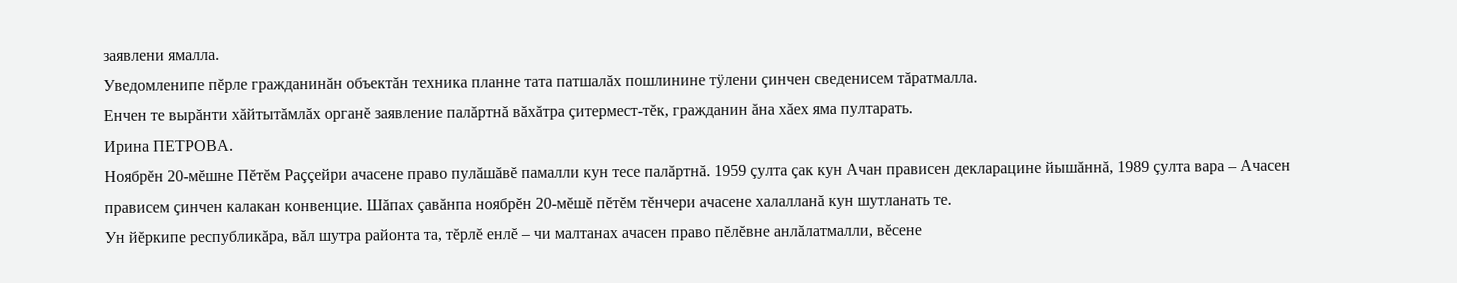заявлени ямалла.
Уведомленипе пĕрле гражданинăн объектăн техника планне тата патшалăх пошлинине тÿлени çинчен сведенисем тăратмалла.
Енчен те вырăнти хăйтытăмлăх органĕ заявление палăртнă вăхăтра çитермест-тĕк, гражданин ăна хăех яма пултарать.
Ирина ПЕТРОВА.
Ноябрĕн 20-мĕшне Пĕтĕм Раççейри ачасене право пулăшăвĕ памалли кун тесе палăртнă. 1959 çулта çак кун Ачан прависен декларацине йышăннă, 1989 çулта вара – Ачасен прависем çинчен калакан конвенцие. Шăпах çавăнпа ноябрĕн 20-мĕшĕ пĕтĕм тĕнчери ачасене халалланă кун шутланать те.
Ун йĕркипе республикăра, вăл шутра районта та, тĕрлĕ енлĕ – чи малтанах ачасен право пĕлĕвне анлăлатмалли, вĕсене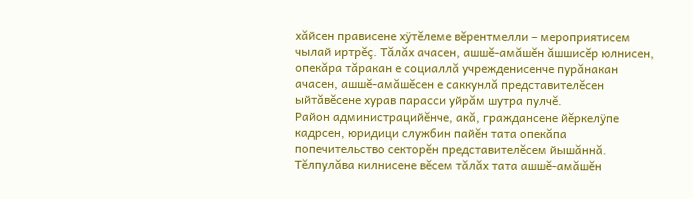хăйсен прависене хÿтĕлеме вĕрентмелли – мероприятисем чылай иртрĕç. Тăлăх ачасен, ашшĕ-амăшĕн ăшшисĕр юлнисен, опекăра тăракан е социаллă учрежденисенче пурăнакан ачасен, ашшĕ-амăшĕсен е саккунлă представителĕсен ыйтăвĕсене хурав парасси уйрăм шутра пулчĕ.
Район администрацийĕнче, акă, граждансене йĕркелÿпе кадрсен, юридици службин пайĕн тата опекăпа попечительство секторĕн представителĕсем йышăннă. Тĕлпулăва килнисене вĕсем тăлăх тата ашшĕ-амăшĕн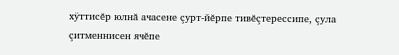хÿттисĕр юлнă ачасене çурт-йĕрпе тивĕçтерессипе, çула çитменнисен ячĕпе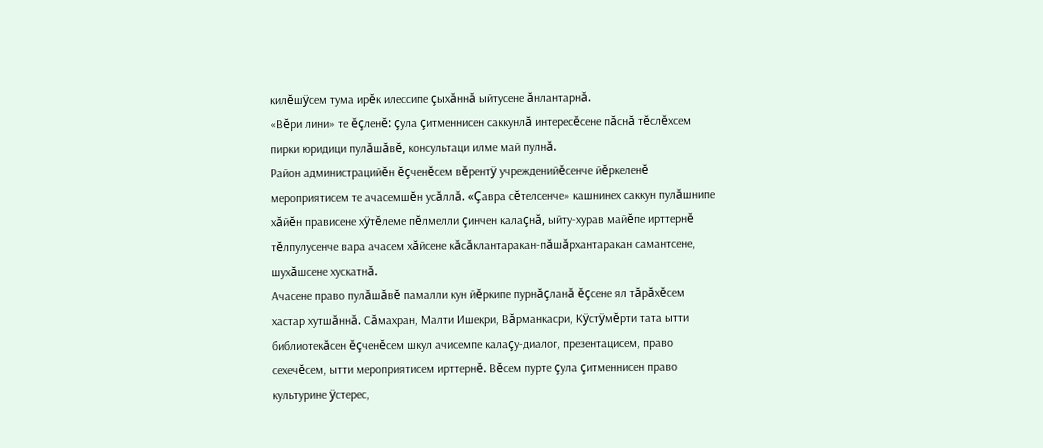килĕшÿсем тума ирĕк илессипе çыхăннă ыйтусене ăнлантарнă.
«Вĕри лини» те ĕçленĕ: çула çитменнисен саккунлă интересĕсене пăснă тĕслĕхсем пирки юридици пулăшăвĕ, консультаци илме май пулнă.
Район администрацийĕн ĕçченĕсем вĕрентÿ учрежденийĕсенче йĕркеленĕ мероприятисем те ачасемшĕн усăллă. «Çавра сĕтелсенче» кашнинех саккун пулăшнипе хăйĕн прависене хÿтĕлеме пĕлмелли çинчен калаçнă, ыйту-хурав майĕпе ирттернĕ тĕлпулусенче вара ачасем хăйсене кăсăклантаракан-пăшăрхантаракан самантсене, шухăшсене хускатнă.
Ачасене право пулăшăвĕ памалли кун йĕркипе пурнăçланă ĕçсене ял тăрăхĕсем хастар хутшăннă. Сăмахран, Малти Ишекри, Вăрманкасри, Кÿстÿмĕрти тата ытти библиотекăсен ĕçченĕсем шкул ачисемпе калаçу-диалог, презентацисем, право сехечĕсем, ытти мероприятисем ирттернĕ. Вĕсем пурте çула çитменнисен право культурине ÿстерес,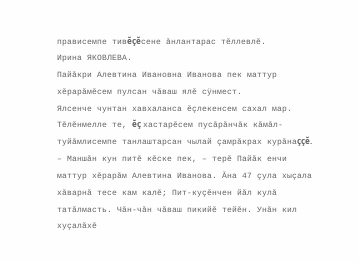прависемпе тивĕçĕсене ăнлантарас тĕллевлĕ.
Ирина ЯКОВЛЕВА.
Пайăкри Алевтина Ивановна Иванова пек маттур хĕрарăмĕсем пулсан чăваш ялĕ сÿнмест.
Ялсенче чунтан хавхаланса ĕçлекенсем сахал мар. Тĕлĕнмелле те, ĕç хастарĕсем пусăрăнчăк кăмăл-туйăмлисемпе танлаштарсан чылай çамрăкрах курăнаççĕ.
– Маншăн кун питĕ кĕске пек, – терĕ Пайăк енчи маттур хĕрарăм Алевтина Иванова. Ăна 47 çула хыçала хăварнă тесе кам калĕ; Пит-куçĕнчен йăл кулă татăлмасть. Чăн-чăн чăваш пикийĕ тейĕн. Унăн кил хуçалăхĕ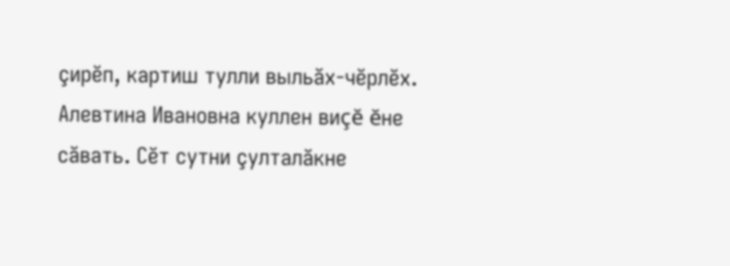çирĕп, картиш тулли выльăх-чĕрлĕх. Алевтина Ивановна куллен виçĕ ĕне сăвать. Сĕт сутни çулталăкне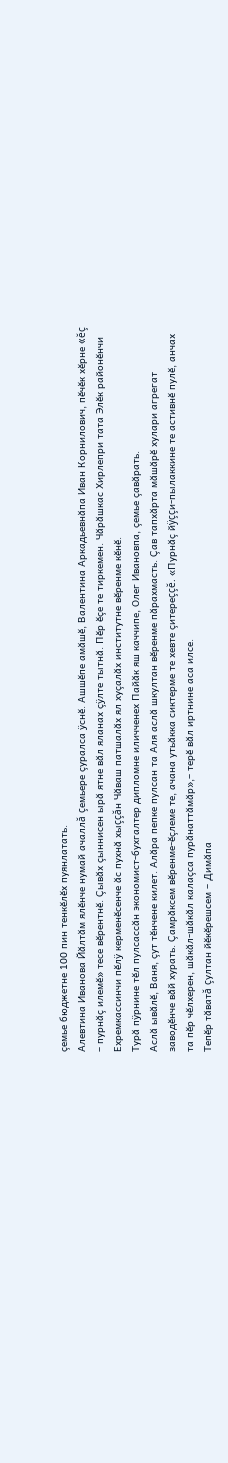çемье бюджетне 100 пин тенкĕлĕх пуянлатать.
Алевтина Иванова Йăлтăм ялĕнче нумай ачаллă çемьере çуралса ÿснĕ. Ашшĕпе амăшĕ, Валентина Аркадьевнăпа Иван Корнилович, пĕчĕк хĕрне «ĕç – пурнăç илемĕ» тесе вĕрентнĕ. Çывăх çыннисен ырă ятне вăл яланах çÿлте тытнă. Пĕр ĕçе те тиркемен. Чăрăшкас Хирлепри тата Элĕк районĕнчи Ехремкассинчи пĕлÿ керменĕсенче ăс пухнă хыççăн Чăваш патшалăх ял хуçалăх институтне вĕренме кĕнĕ.
Турă пÿрнине тĕл пулсассăн экономист-бухгалтер дипломне иличченех Пайăк яш каччипе, Олег Ивановпа, çемье çавăрать.
Аслă ывăлĕ, Ваня, çут тĕнчене килет. Алăра пепке пулсан та Аля аслă шкултан вĕренме пăрахмасть. Çав тапхăрта мăшăрĕ хулари агрегат заводĕнче вăй хурать. Çамрăксем вĕренме-ĕçлеме те, ачана утьăкка сиктерме те хевте çитереççĕ. «Пурнăç йÿççи-пылаккине те астивнĕ пулĕ, анчах та пĕр чĕлхерен, шăкăл-шăкăл калаçса пурăнаттăмăр»,– терĕ вăл иртнине аса илсе.
Тепĕр тăватă çултан йĕкĕрешсем – Димăпа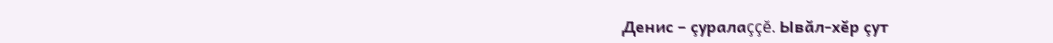Денис – çуралаççĕ. Ывăл-хĕр çут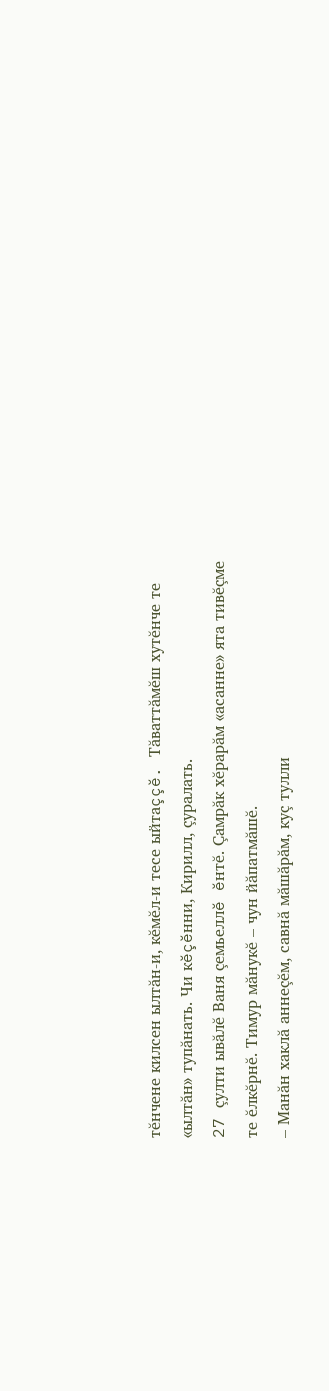тĕнчене килсен ылтăн-и, кĕмĕл-и тесе ыйтаççĕ. Тăваттăмĕш хутĕнче те «ылтăн» тупăнать. Чи кĕçĕнни, Кирилл, çуралать.
27 çулти ывăлĕ Ваня çемьеллĕ ĕнтĕ. Çамрăк хĕрарăм «асанне» ята тивĕçме те ĕлкĕрнĕ. Тимур мăнукĕ – чун йăпатмăшĕ.
– Манăн хаклă аннеçĕм, савнă мăшăрăм, куç тулли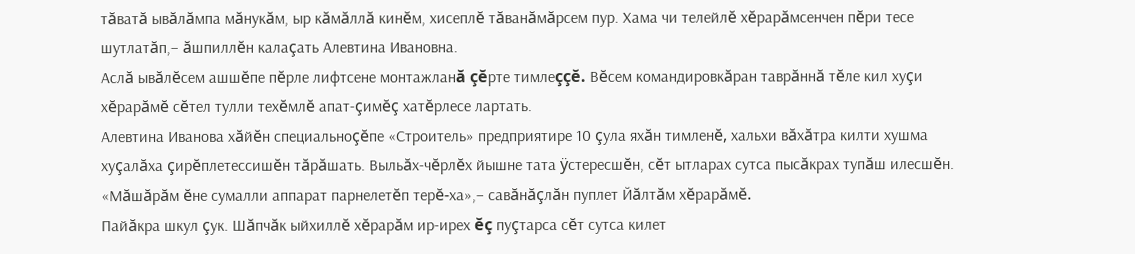тăватă ывăлăмпа мăнукăм, ыр кăмăллă кинĕм, хисеплĕ тăванăмăрсем пур. Хама чи телейлĕ хĕрарăмсенчен пĕри тесе шутлатăп,– ăшпиллĕн калаçать Алевтина Ивановна.
Аслă ывăлĕсем ашшĕпе пĕрле лифтсене монтажланă çĕрте тимлеççĕ. Вĕсем командировкăран таврăннă тĕле кил хуçи хĕрарăмĕ сĕтел тулли техĕмлĕ апат-çимĕç хатĕрлесе лартать.
Алевтина Иванова хăйĕн специальноçĕпе «Строитель» предприятире 10 çула яхăн тимленĕ, хальхи вăхăтра килти хушма хуçалăха çирĕплетессишĕн тăрăшать. Выльăх-чĕрлĕх йышне тата ÿстересшĕн, сĕт ытларах сутса пысăкрах тупăш илесшĕн. «Мăшăрăм ĕне сумалли аппарат парнелетĕп терĕ-ха»,– савăнăçлăн пуплет Йăлтăм хĕрарăмĕ.
Пайăкра шкул çук. Шăпчăк ыйхиллĕ хĕрарăм ир-ирех ĕç пуçтарса сĕт сутса килет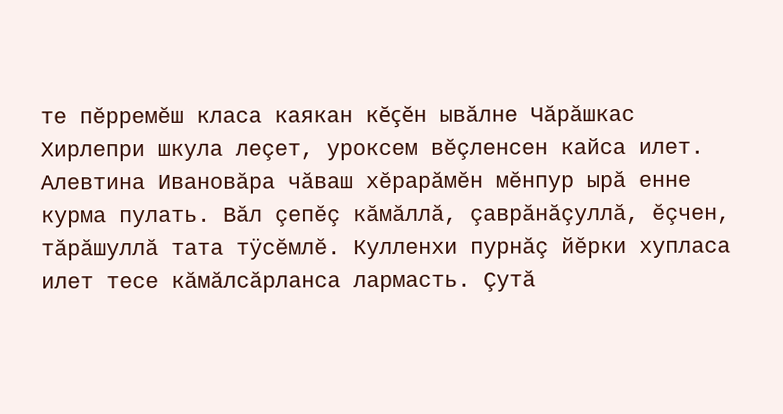те пĕрремĕш класа каякан кĕçĕн ывăлне Чăрăшкас Хирлепри шкула леçет, уроксем вĕçленсен кайса илет.
Алевтина Ивановăра чăваш хĕрарăмĕн мĕнпур ырă енне курма пулать. Вăл çепĕç кăмăллă, çаврăнăçуллă, ĕçчен, тăрăшуллă тата тÿсĕмлĕ. Кулленхи пурнăç йĕрки хупласа илет тесе кăмăлсăрланса лармасть. Çутă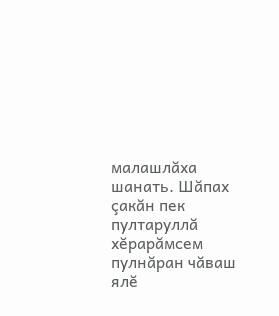малашлăха шанать. Шăпах çакăн пек пултаруллă хĕрарăмсем пулнăран чăваш ялĕ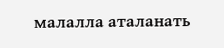малалла аталанать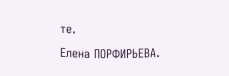те.
Елена ПОРФИРЬЕВА.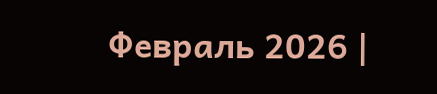Февраль 2026 |